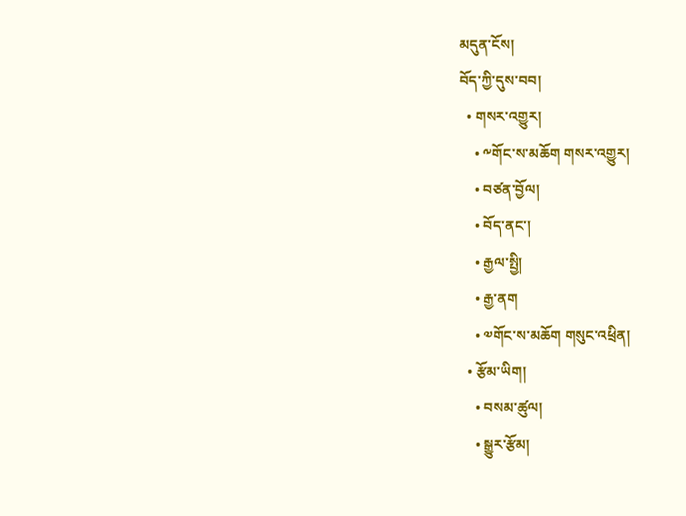མདུན་ངོས།
བོད་ཀྱི་དུས་བབ།
  • གསར་འགྱུར།
    • ༸གོང་ས་མཆོག གསར་འགྱུར།
    • བཙན་བྱོལ།
    • བོད་ནང་།
    • རྒྱལ་སྤྱི།
    • རྒྱ་ནག
    • ༧གོང་ས་མཆོག གསུང་འཕྲིན།
  • རྩོམ་ཡིག།
    • བསམ་ཚུལ།
    • སྒྱུར་རྩོམ།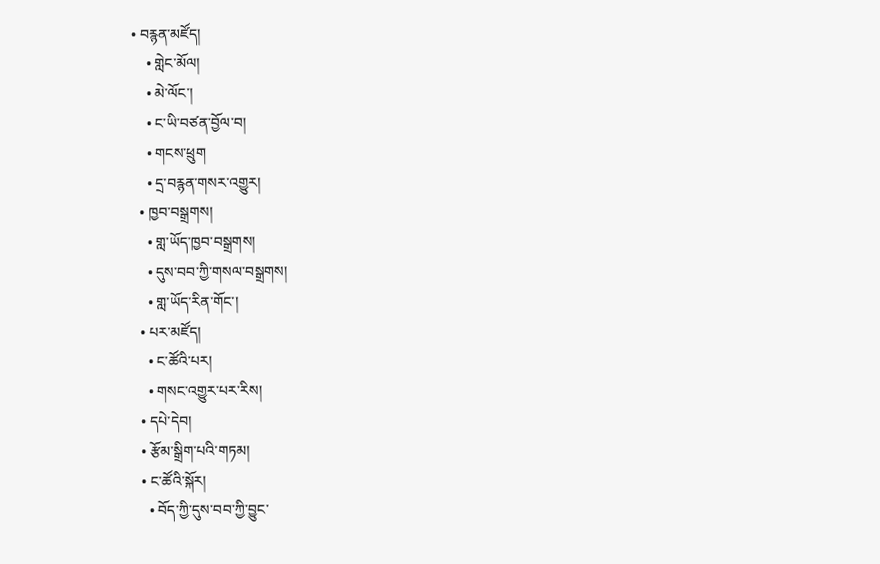• བརྙན་མཛོད།
    • གླེང་མོལ།
    • མེ་ལོང་།
    • ང་ཡི་བཙན་བྱོལ་བ།
    • གངས་ཕྲུག
    • དྲ་བརྙན་གསར་འགྱུར།
  • ཁྱབ་བསྒྲགས།
    • གླ་ཡོད་ཁྱབ་བསྒྲགས།
    • དུས་བབ་ཀྱི་གསལ་བསྒྲགས།
    • གླ་ཡོད་རིན་གོང་།
  • པར་མཛོད།
    • ང་ཚོའི་པར།
    • གསང་འགྱུར་པར་རིས།
  • དཔེ་དེབ།
  • རྩོམ་སྒྲིག་པའི་གཏམ།
  • ང་ཚོའི་སྐོར།
    • བོད་ཀྱི་དུས་བབ་ཀྱི་བྱུང་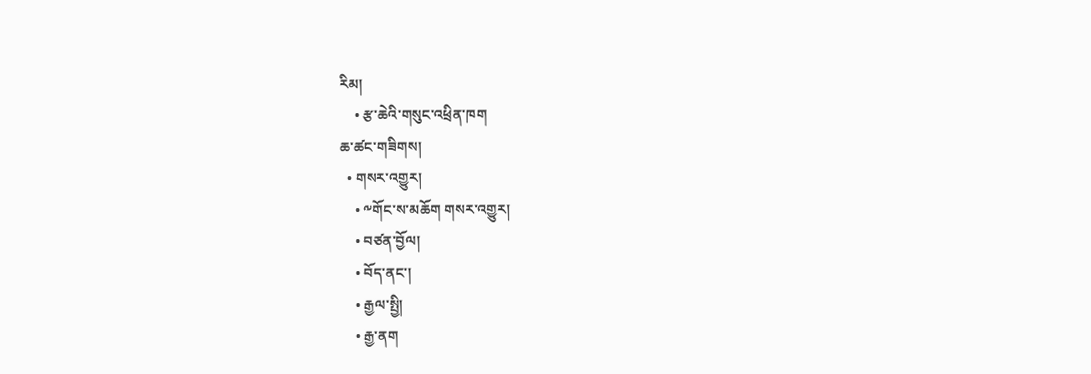རིམ།
    • རྩ་ཆེའི་གསུང་འཕྲིན་ཁག
ཆ་ཚང་གཟིགས།
  • གསར་འགྱུར།
    • ༸གོང་ས་མཆོག གསར་འགྱུར།
    • བཙན་བྱོལ།
    • བོད་ནང་།
    • རྒྱལ་སྤྱི།
    • རྒྱ་ནག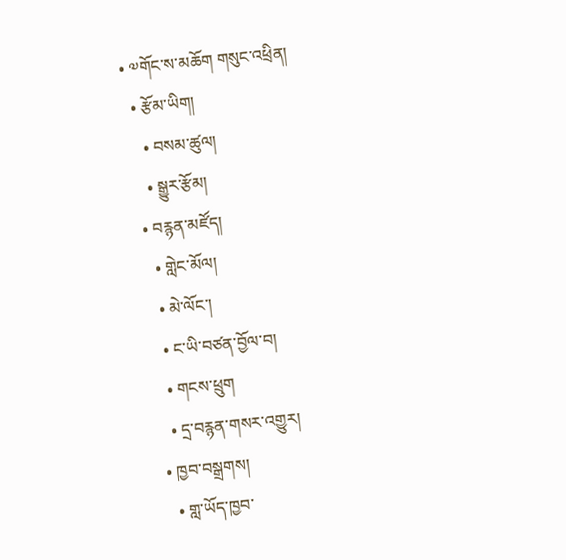• ༧གོང་ས་མཆོག གསུང་འཕྲིན།
  • རྩོམ་ཡིག།
    • བསམ་ཚུལ།
    • སྒྱུར་རྩོམ།
  • བརྙན་མཛོད།
    • གླེང་མོལ།
    • མེ་ལོང་།
    • ང་ཡི་བཙན་བྱོལ་བ།
    • གངས་ཕྲུག
    • དྲ་བརྙན་གསར་འགྱུར།
  • ཁྱབ་བསྒྲགས།
    • གླ་ཡོད་ཁྱབ་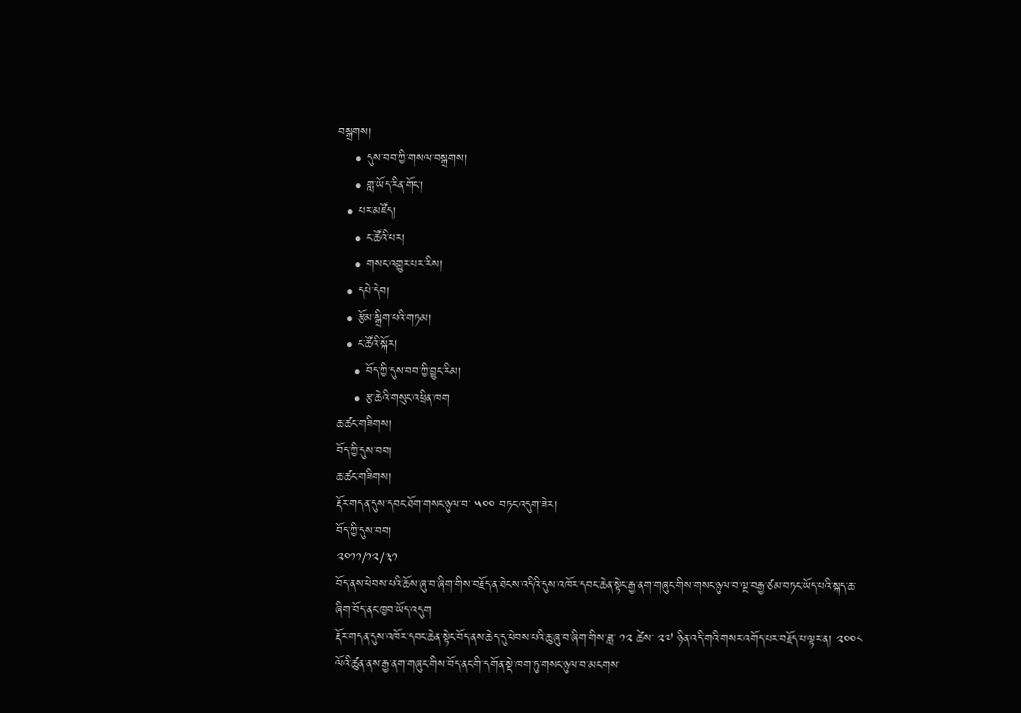བསྒྲགས།
    • དུས་བབ་ཀྱི་གསལ་བསྒྲགས།
    • གླ་ཡོད་རིན་གོང་།
  • པར་མཛོད།
    • ང་ཚོའི་པར།
    • གསང་འགྱུར་པར་རིས།
  • དཔེ་དེབ།
  • རྩོམ་སྒྲིག་པའི་གཏམ།
  • ང་ཚོའི་སྐོར།
    • བོད་ཀྱི་དུས་བབ་ཀྱི་བྱུང་རིམ།
    • རྩ་ཆེའི་གསུང་འཕྲིན་ཁག
ཆ་ཚང་གཟིགས།
བོད་ཀྱི་དུས་བབ།
ཆ་ཚང་གཟིགས།
རྡོར་གདན་དུས་དབང་ཐོག་གསང་ཉུལ་བ་ ༥༠༠ བཏང་འདུག་ཟེར།
བོད་ཀྱི་དུས་བབ།
༢༠༡༡/༡༢/༣༡
བོད་ནས་ཕེབས་པའི་ཆོས་ཞུ་བ་ཞིག་གིས་བརྗོད་ན་ཐེངས་འདིའི་དུས་འཁོར་དབང་ཆེན་སྟེང་རྒྱ་ནག་གཞུང་གིས་གསང་ཉུལ་བ་ལྔ་བརྒྱ་ཙམ་བཏང་ཡོད་པའི་སྐད་ཆ་ཞིག་བོད་ནང་ཁྱབ་ཡོད་འདུག
རྡོར་གདན་དུས་འཁོར་དབང་ཆེན་སྟེང་བོད་ནས་ཆེད་དུ་ཕེབས་པའི་ཆུ་ཞུ་བ་ཞིག་གིས་ཟླ་ ༡༢ ཚེས་ ༢༧ ཉིན་འདི་གའི་གསར་འགོད་པར་བརྗོད་པ་ལྟར་ན། ༢༠༠༨ ལོའི་ཚུན་ནས་རྒྱ་ནག་གཞུང་གིས་བོད་ནང་གི་དགོན་སྡེ་ཁག་ཏུ་གསང་ཉུལ་བ་མངགས་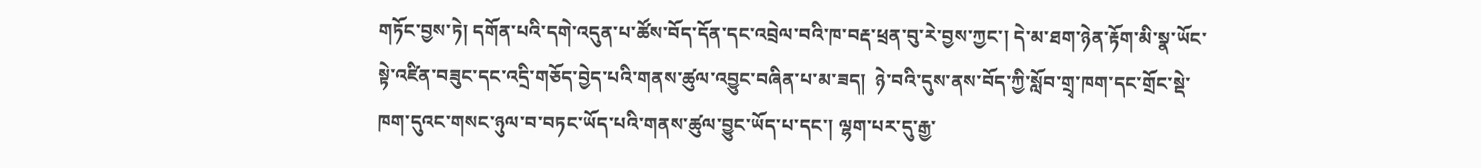གཏོང་བྱས་ཏེ། དགོན་པའི་དགེ་འདུན་པ་ཚོས་བོད་དོན་དང་འབྲེལ་བའི་ཁ་བརྡ་ཕྲན་བུ་རེ་བྱས་ཀྱང་། དེ་མ་ཐག་ཉེན་རྟོག་མི་སྣ་ཡོང་སྟེ་འཛིན་བཟུང་དང་འདྲི་གཅོད་བྱེད་པའི་གནས་ཚུལ་འབྱུང་བཞིན་པ་མ་ཟད།  ཉེ་བའི་དུས་ནས་བོད་ཀྱི་སློབ་གྲྭ་ཁག་དང་གྲོང་སྡེ་ཁག་དུའང་གསང་ཉུལ་བ་བཏང་ཡོད་པའི་གནས་ཚུལ་བྱུང་ཡོད་པ་དང་། ལྷག་པར་དུ་རྒྱ་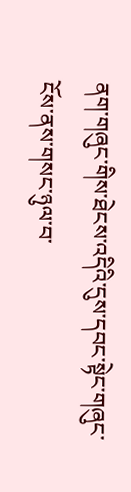ནག་གཞུང་གིས་ཐེངས་འདིའི་དུས་དབང་སྟེང་གཞུང་ངོས་ནས་གསང་ཉུལ་བ་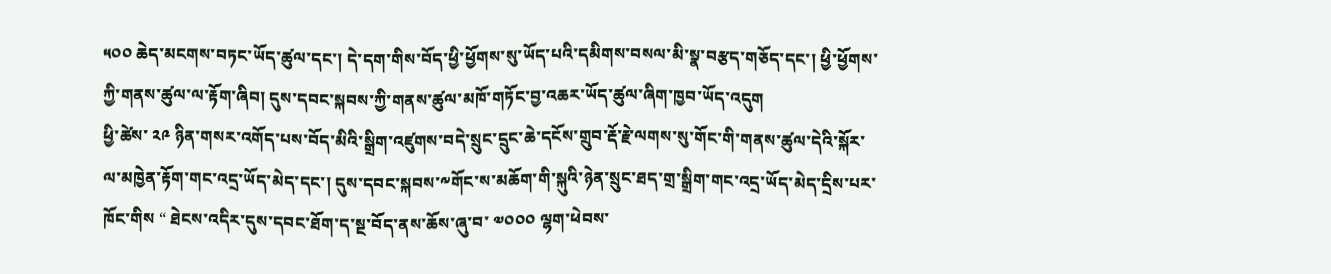༥༠༠ ཆེད་མངགས་བཏང་ཡོད་ཚུལ་དང་། དེ་དག་གིས་བོད་ཕྱི་ཕྱོགས་སུ་ཡོད་པའི་དམིགས་བསལ་མི་སྣ་བརྩད་གཅོད་དང་། ཕྱི་ཕྱོགས་ཀྱི་གནས་ཚུལ་ལ་རྟོག་ཞིབ། དུས་དབང་སྐབས་ཀྱི་གནས་ཚུལ་མཁོ་གཏོང་བྱ་འཆར་ཡོད་ཚུལ་ཞིག་ཁྱབ་ཡོད་འདུག
ཕྱི་ཚེས་ ༢༩ ཉིན་གསར་འགོད་པས་བོད་མིའི་སྒྲིག་འཛུགས་བདེ་སྲུང་དྲུང་ཆེ་དངོས་གྲུབ་རྡོ་རྗེ་ལགས་སུ་གོང་གི་གནས་ཚུལ་དེའི་སྐོར་ལ་མཁྱེན་རྟོག་གང་འདྲ་ཡོད་མེད་དང་། དུས་དབང་སྐབས་༸གོང་ས་མཆོག་གི་སྐུའི་ཉེན་སྲུང་ཐད་གྲ་སྒྲིག་གང་འདྲ་ཡོད་མེད་དྲིས་པར་ཁོང་གིས “ ཐེངས་འདིར་དུས་དབང་ཐོག་ད་སྔ་བོད་ནས་ཆོས་ཞུ་བ་ ༧༠༠༠ ལྷག་ཕེབས་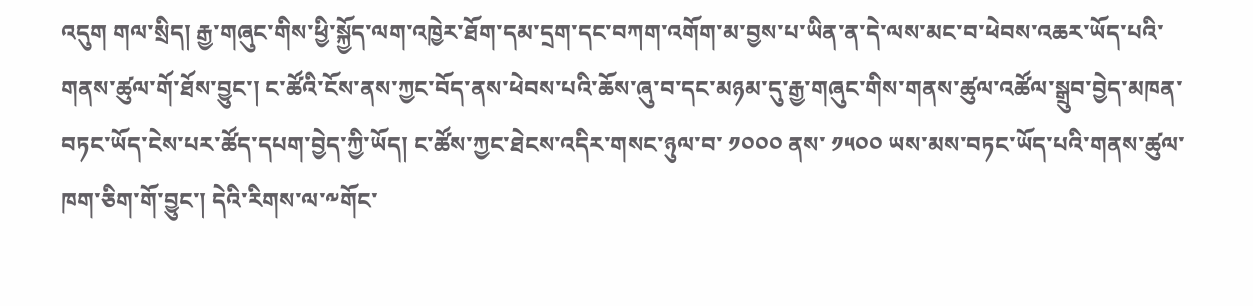འདུག གལ་སྲིད། རྒྱ་གཞུང་གིས་ཕྱི་སྐྱོད་ལག་འཁྱེར་ཐོག་དམ་དྲག་དང་བཀག་འགོག་མ་བྱས་པ་ཡིན་ན་དེ་ལས་མང་བ་ཕེབས་འཆར་ཡོད་པའི་གནས་ཚུལ་གོ་ཐོས་བྱུང་། ང་ཚོའི་ངོས་ནས་ཀྱང་བོད་ནས་ཕེབས་པའི་ཆོས་ཞུ་བ་དང་མཉམ་དུ་རྒྱ་གཞུང་གིས་གནས་ཚུལ་འཚོལ་སྒྲུབ་བྱེད་མཁན་བཏང་ཡོད་ངེས་པར་ཚོད་དཔག་བྱེད་ཀྱི་ཡོད། ང་ཚོས་ཀྱང་ཐེངས་འདིར་གསང་ཉུལ་བ་ ༡༠༠༠ ནས་ ༡༥༠༠ ཡས་མས་བཏང་ཡོད་པའི་གནས་ཚུལ་ཁག་ཅིག་གོ་བྱུང་། དེའི་རིགས་ལ་༸གོང་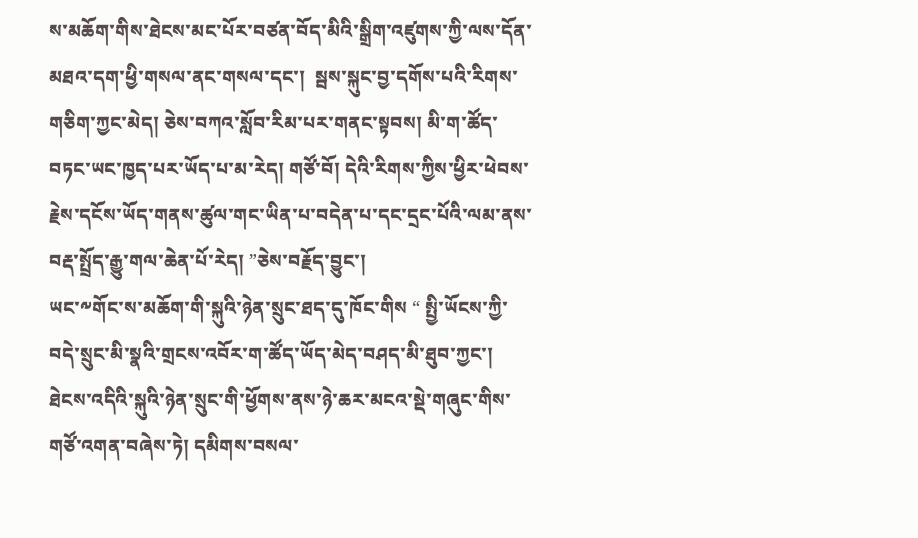ས་མཆོག་གིས་ཐེངས་མང་པོར་བཙན་བོད་མིའི་སྒྲིག་འཛུགས་ཀྱི་ལས་དོན་མཐའ་དག་ཕྱི་གསལ་ནང་གསལ་དང་།  སྦས་སྐུང་བྱ་དགོས་པའི་རིགས་གཅིག་ཀྱང་མེད། ཅེས་བཀའ་སློབ་རིམ་པར་གནང་སྟབས། མི་ག་ཚོད་བཏང་ཡང་ཁྱད་པར་ཡོད་པ་མ་རེད། གཙོ་བོ། དེའི་རིགས་ཀྱིས་ཕྱིར་ཕེབས་རྗེས་དངོས་ཡོད་གནས་ཚུལ་གང་ཡིན་པ་བདེན་པ་དང་དྲང་པོའི་ལམ་ནས་བརྡ་སྤྲོད་རྒྱུ་གལ་ཆེན་པོ་རེད། ”ཅེས་བརྗོད་བྱུང་།
ཡང་༸གོང་ས་མཆོག་གི་སྐུའི་ཉེན་སྲུང་ཐད་དུ་ཁོང་གིས “ སྤྱི་ཡོངས་ཀྱི་བདེ་སྲུང་མི་སྣའི་གྲངས་འབོར་ག་ཚོད་ཡོད་མེད་བཤད་མི་ཐུབ་ཀྱང་། ཐེངས་འདིའི་སྐུའི་ཉེན་སྲུང་གི་ཕྱོགས་ནས་ཉེ་ཆར་མངའ་སྡེ་གཞུང་གིས་གཙོ་འགན་བཞེས་ཏེ། དམིགས་བསལ་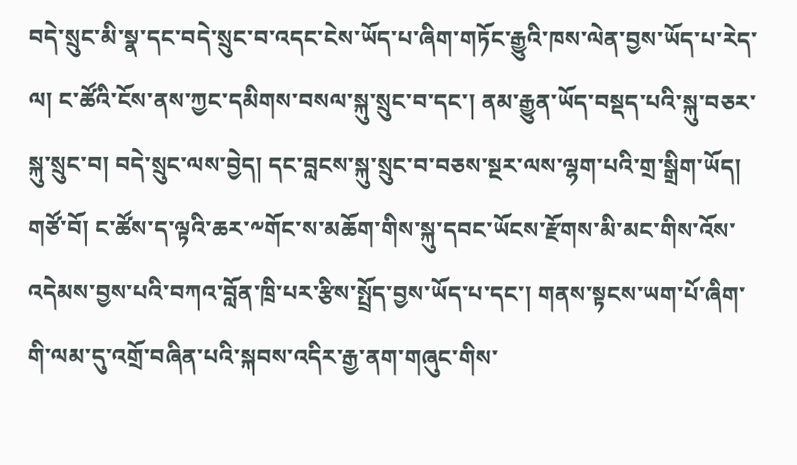བདེ་སྲུང་མི་སྣ་དང་བདེ་སྲུང་བ་འདང་ངེས་ཡོད་པ་ཞིག་གཏོང་རྒྱུའི་ཁས་ལེན་བྱས་ཡོད་པ་རེད་ལ། ང་ཚོའི་ངོས་ནས་ཀྱང་དམིགས་བསལ་སྐུ་སྲུང་བ་དང་། ནམ་རྒྱུན་ཡོད་བསྡད་པའི་སྐུ་བཅར་སྐུ་སྲུང་བ། བདེ་སྲུང་ལས་བྱེད། དང་བླངས་སྐུ་སྲུང་བ་བཅས་སྔར་ལས་ལྷག་པའི་གྲ་སྒྲིག་ཡོད། གཙོ་བོ། ང་ཚོས་ད་ལྟའི་ཆར་༸གོང་ས་མཆོག་གིས་སྐུ་དབང་ཡོངས་རྫོགས་མི་མང་གིས་འོས་འདེམས་བྱས་པའི་བཀའ་བློན་ཁྲི་པར་རྩིས་སྤྲོད་བྱས་ཡོད་པ་དང་། གནས་སྟངས་ཡག་པོ་ཞིག་གི་ལམ་དུ་འགྲོ་བཞིན་པའི་སྐབས་འདིར་རྒྱ་ནག་གཞུང་གིས་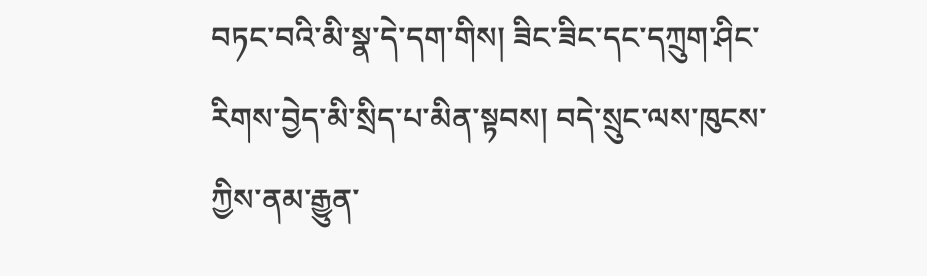བཏང་བའི་མི་སྣ་དེ་དག་གིས། ཟིང་ཟིང་དང་དཀྲུག་ཤིང་རིགས་བྱེད་མི་སྲིད་པ་མིན་སྟབས། བདེ་སྲུང་ལས་ཁུངས་ཀྱིས་ནམ་རྒྱུན་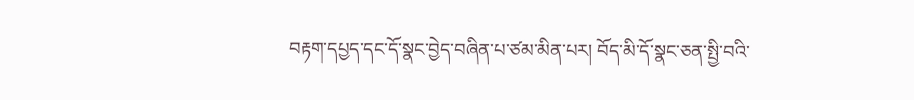བརྟག་དཔྱད་དང་དོ་སྣང་བྱེད་བཞིན་པ་ཙམ་མིན་པར། བོད་མི་དོ་སྣང་ཅན་སྤྱི་བའི་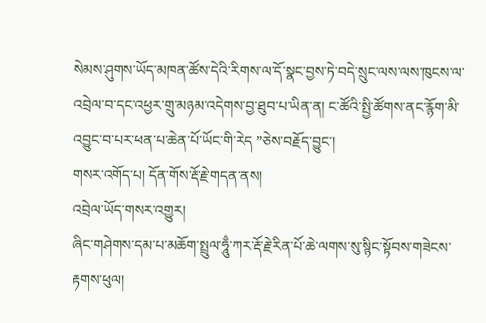སེམས་ཤུགས་ཡོད་མཁན་ཚོས་དེའི་རིགས་ལ་དོ་སྣང་བྱས་ཏེ་བདེ་སྲུང་ལས་ལས་ཁུངས་ལ་འབྲེལ་བ་དང་འཕྱར་གྲུ་མཉམ་འདེགས་བྱ་ཐུབ་པ་ཡིན་ན། ང་ཚོའི་སྤྱི་ཚོགས་ནང་རྙོག་མི་འབྱུང་བ་པར་ཕན་པ་ཆེན་པོ་ཡོང་གི་རེད ”ཅེས་བརྗོད་བྱུང་།
གསར་འགོད་པ། དོན་གོས་རྡོ་རྗེ་གདན་ནས།
འབྲེལ་ཡོད་གསར་འགྱུར།
ཞིང་གཤེགས་དམ་པ་མཆོག་སྤྲུལ་ཧཱུྃ་ཀར་རྡོ་རྗེ་རིན་པོ་ཆེ་ལགས་སུ་སྙིང་སྟོབས་གཟེངས་རྟགས་ཕུལ།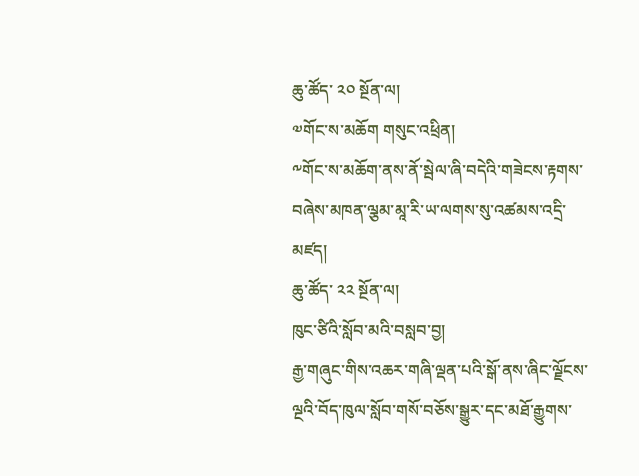ཆུ་ཚོད་ ༢༠ སྔོན་ལ།
༧གོང་ས་མཆོག གསུང་འཕྲིན།
༸གོང་ས་མཆོག་ནས་ནོ་སྦེལ་ཞི་བདེའི་གཟེངས་རྟགས་བཞེས་མཁན་ལྕམ་མཱ་རི་ཡ་ལགས་སུ་འཚམས་འདྲི་མཛད།
ཆུ་ཚོད་ ༢༢ སྔོན་ལ།
ཁུང་ཙིའི་སློབ་མའི་བསླབ་བྱ།
རྒྱ་གཞུང་གིས་འཆར་གཞི་ལྡན་པའི་སྒོ་ནས་ཞིང་ལྗོངས་ལྔའི་བོད་ཁུལ་སློབ་གསོ་བཅོས་སྒྱུར་དང་མཐོ་རྒྱུགས་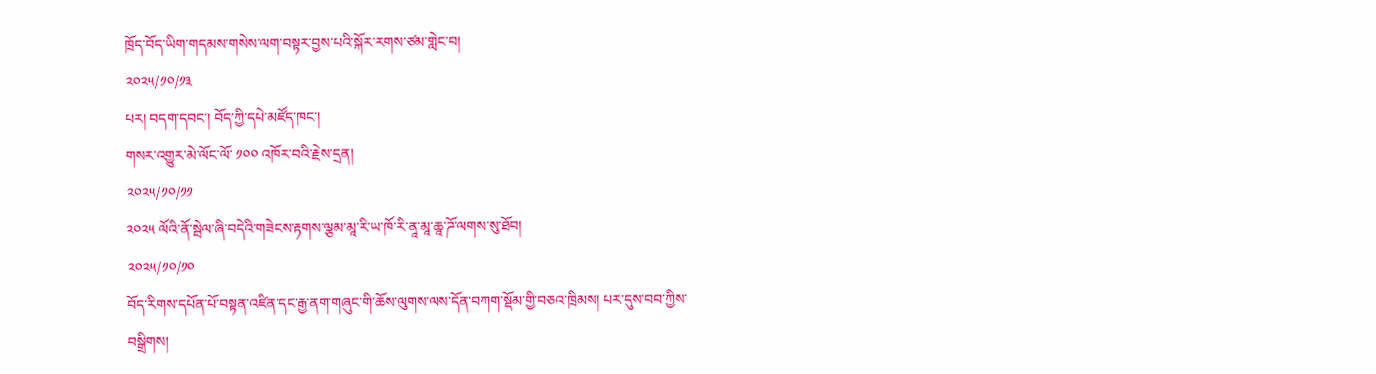ཁྲོད་བོད་ཡིག་གདམས་གསེས་ལག་བསྟར་བྱས་པའི་སྐོར་རགས་ཙམ་གླེང་བ།
༢༠༢༥/༡༠/༡༣
པར། བདག་དབང་། བོད་ཀྱི་དཔེ་མཛོད་ཁང་།
གསར་འགྱུར་མེ་ལོང་ལོ་ ༡༠༠ འཁོར་བའི་རྗེས་དྲན།
༢༠༢༥/༡༠/༡༡
༢༠༢༥ ལོའི་ནོ་སྦེལ་ཞི་བདེའི་གཟེངས་རྟགས་ལྕམ་མཱ་རི་ཡ་ཁོ་རི་ནཱ་མཱ་ཆཱ་ཌོ་ལགས་སུ་ཐོབ།
༢༠༢༥/༡༠/༡༠
བོད་རིགས་དཔོན་པོ་བསྟན་འཛིན་དང་རྒྱ་ནག་གཞུང་གི་ཆོས་ལུགས་ལས་དོན་བཀག་སྡོམ་གྱི་བཅའ་ཁྲིམས། པར་དུས་བབ་ཀྱིས་བསྒྲིགས།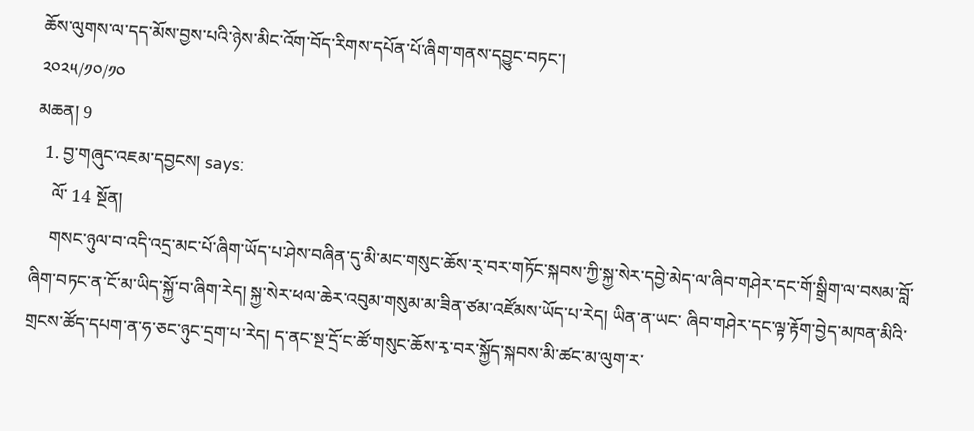ཆོས་ལུགས་ལ་དད་མོས་བྱས་པའི་ཉེས་མིང་འོག་བོད་རིགས་དཔོན་པོ་ཞིག་གནས་དབྱུང་བཏང་།
༢༠༢༥/༡༠/༡༠
མཆན། 9
  1. བྱ་གཞུང་འཇམ་དབྱངས། says:
    ལོ་ 14 སྔོན།
    གསང་ཉུལ་བ་འདི་འདྲ་མང་པོ་ཞིག་ཡོད་པ་ཤེས་བཞིན་དུ་མི་མང་གསུང་ཆོས་ར྄་བར་གཏོང་སྐབས་ཀྱི་སྐྱ་སེར་དབྱེ་མེད་ལ་ཞིབ་གཤེར་དང་གོ་སྒྲིག་ལ་བསམ་བློ་ཞིག་བཏང་ན་ངོ་མ་ཡིད་སྐྱོ་བ་ཞིག་རེད། སྐྱ་སེར་ཕལ་ཆེར་འབུམ་གསུམ་མ་ཟིན་ཙམ་འཛོམས་ཡོད་པ་རེད། ཡིན་ན་ཡང་ ཞིབ་གཤེར་དང་ལྟ་རྟོག་བྱེད་མཁན་མིའི་གྲངས་ཚོད་དཔག་ན་ཧ་ཅང་ཉུང་དྲག་པ་རེད། ད་ནང་སྔ་དྲོ་ང་ཚོ་གསུང་ཆོས་རྭ་བར་སྐྱོད་སྐབས་མི་ཚང་མ་ལུག་ར་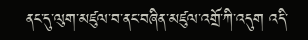ནང་དུ་ལུག་མཛུལ་བ་ནང་བཞིན་མཛུལ་འགྲོ་ཀི་འདུག འདི་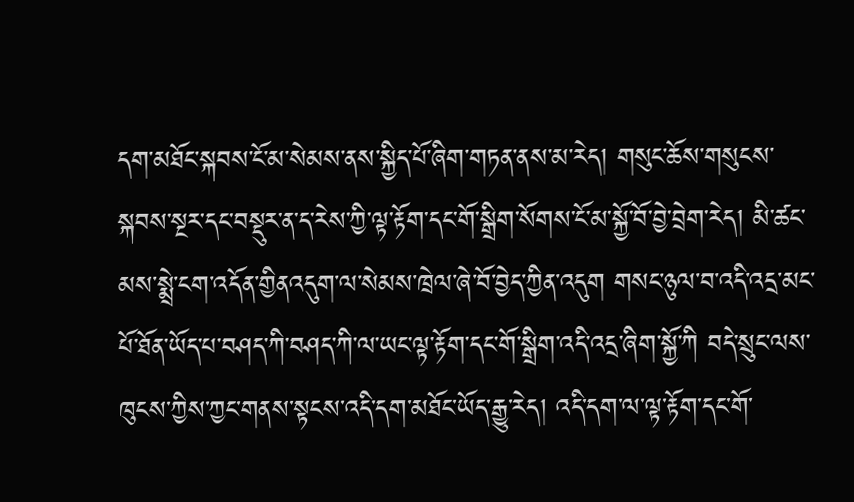དག་མཐོང་སྐབས་ངོ་མ་སེམས་ནས་སྐྱིད་པོ་ཞིག་གཏན་ནས་མ་རེད། གསུང་ཆོས་གསུངས་སྐབས་སྔར་དང་བསྡུར་ན་ད་རེས་ཀྱི་ལྟ་རྟོག་དང་གོ་སྒྲིག་སོགས་ངོ་མ་སྐྱོ་བོ་བྱེ་བྲེག་རེད། མི་ཚང་མས་སྨྲེ་ངག་འདོན་གྱིནའདུག་ལ་སེམས་ཁྲེལ་ཞེ་བོ་བྱེད་ཀྱིན་འདུག གསང་ཉུལ་བ་འདི་འདྲ་མང་པོ་ཐོན་ཡོད་པ་བཤད་ཀི་བཤད་ཀི་ལ་ཡང་ལྟ་རྟོག་དང་གོ་སྒྲིག་འདི་འདྲ་ཞིག་སྐྱོ་ཀི བདེ་སྲུང་ལས་ཁུངས་ཀྱིས་ཀྱང་གནས་སྟངས་འདི་དག་མཐོང་ཡོད་རྒྱུ་རེད། འདི་དག་ལ་ལྟ་རྟོག་དང་གོ་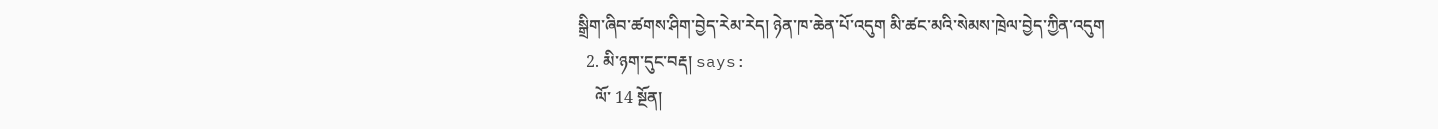སྒྲིག་ཞིབ་ཚགས་ཤིག་བྱེད་རེམ་རེད། ཉེན་ཁ་ཆེན་པོ་འདུག མི་ཚང་མའི་སེམས་ཁྲེལ་བྱེད་ཀྱིན་འདུག
  2. མི་ཉག་དུང་བརྡ། says:
    ལོ་ 14 སྔོན།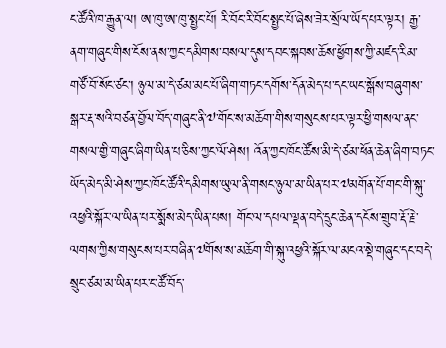ང་ཚོའི་ཁ་རྒྱུན་ལ། ཨ་ཁུ་ཨ་ཁུ་སྤྱང་པོ། རི་བོང་རི་བོང་སྤྱང་པོ་ཞེས་ཟེར་སྲོལ་ཡོད་པར་ལྟར། རྒྱ་ནག་གཞུང་གིས་ངོས་ནས་ཀྱང་དམིགས་བསལ་དུས་དབང་སྐབས་ཆོས་ཕྱོགས་ཀྱི་མཛད་རིམ་གཙོ་བོ་སོང་ཙང་། ཉུལ་མ་དེ་ཙམ་མང་པོ་ཞིག་གཏང་དགོས་དོན་མེད་པ་དང་ཡང་སྒོས་བཞུགས་སྒར་རྡ་སའི་བཙན་བྱོལ་བོད་གཞུང་ནི་༧་གོང་ས་མཆོག་གིས་གསུངས་པར་ལྟར་ཕྱི་གསལ་ནང་གསལ་གྱི་གཞུང་ཞིག་ཡིན་པ་ཅིས་ཀྱང་ལོ་ཤེས། འོན་ཀྱང་ཁོང་ཚོས་མི་དེ་ཙམ་ཕོན་ཆེན་ཞིག་བཏང་ཡོད་མེད་མི་ཤེས་ཀྱང་ཁོང་ཚོའི་དམིགས་ཡུལ་ནི་གསང་ཉུལ་མ་ཡིན་པར་༧མགོན་པོ་གང་གི་སྐུ་འཕྱའི་སྐོར་ལ་ཡིན་པར་སྨོས་མེད་ཡིན་པས། གོང་ལ་དཔལ་ལྡན་བདེ་དྲུང་ཆེན་དངོས་གྲུབ་རྡོ་རྗེ་ལགས་ཀྱིས་གསུངས་པར་བཞིན་༧གོས་ས་མཆོག་གི་སྐུ་འཕྱའི་སྐོར་ལ་མངའ་སྡེ་གཞུང་དང་བདེ་སྲུང་ཙམ་མ་ཡིན་པར་ང་ཚོ་བོད་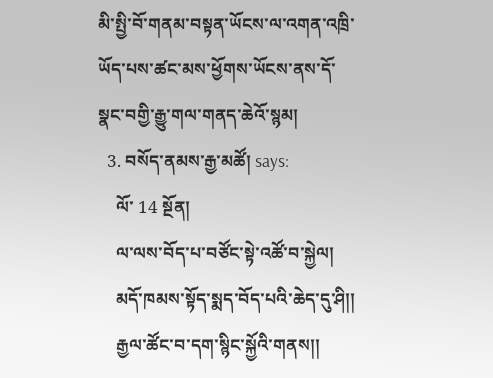མི་སྤྱི་བོ་གནམ་བསྟན་ཡོངས་ལ་འགན་འཁྲི་ཡོད་པས་ཚང་མས་ཕྱོགས་ཡོངས་ནས་དོ་སྣང་བགྱི་རྒྱུ་གལ་གནད་ཆེའོ་སྙམ།
  3. བསོད་ནམས་རྒྱ་མཚོ། says:
    ལོ་ 14 སྔོན།
    ལ་ལས་བོད་པ་བཙོང་སྟེ་འཚོ་བ་སྐྱེལ།
    མདོ་ཁམས་སྟོད་སྨད་བོད་པའི་ཆེད་དུ་ཤི།།
    རྒྱལ་ཚོང་བ་དག་སྙིང་སྐྱོའི་གནས།།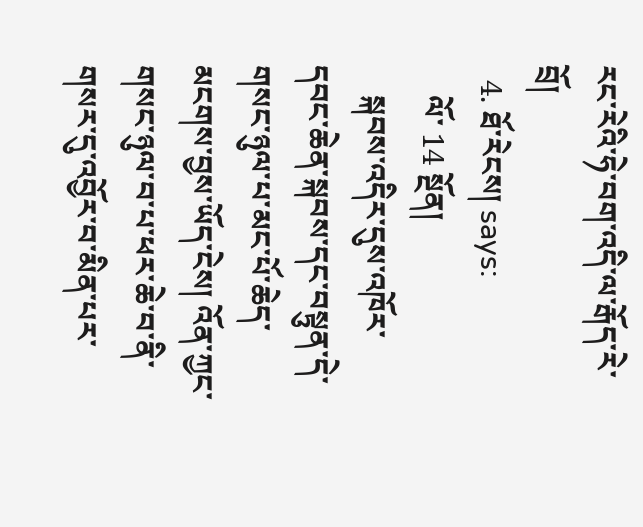རང་རེའི་ཧེ་བག་འདི་ལ་རྒོད་རེ་བྲོ།
  4. ཐོ་རེངས། says:
    ལོ་ 14 སྔོན།
    སྐབས་འདིར་དུས་འཁོར་དབང་ཆེན་སྐབས་དང་བསྟུན་དེ་གསང་ཉུལ་པ་མང་པོ་ཆེད་མངགས་བྱས་ཡོད་ངེས། འོན་ཀྱང་གསང་ཉུལ་བ་པ་ཕར་ཆེ་བ་ནི་གསར་དུ་འབྱོར་བ་མིན་པར་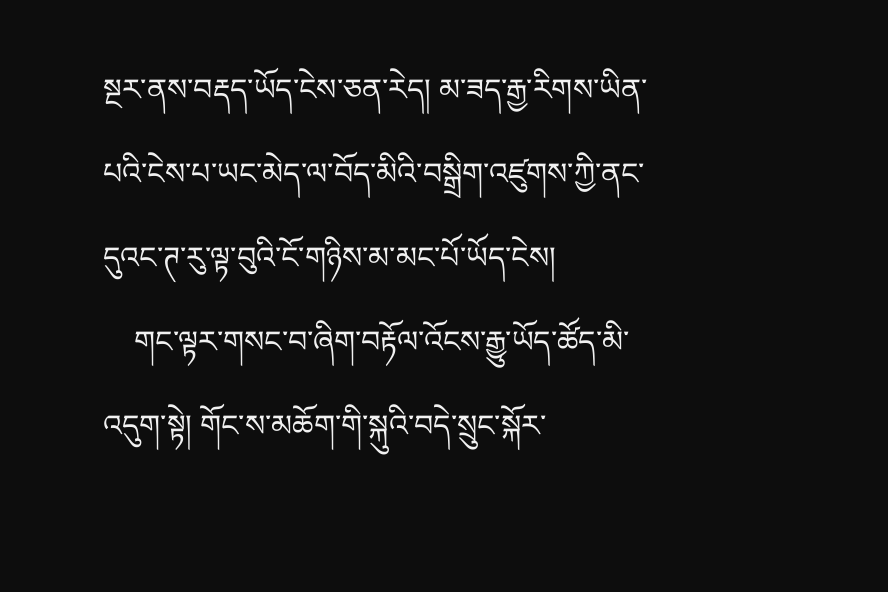སྔར་ནས་བརྡད་ཡོད་ངེས་ཅན་རེད། མ་ཟད་རྒྱ་རིགས་ཡིན་པའི་ངེས་པ་ཡང་མེད་ལ་བོད་མིའི་བསྒྲིག་འཛུགས་ཀྱི་ནང་དུའང་ཊ་རུ་ལྟ་བུའི་ངོ་གཉིས་མ་མང་པོ་ཡོད་ངེས།
    གང་ལྟར་གསང་བ་ཞིག་བརྟོལ་འོངས་རྒྱུ་ཡོད་ཚོད་མི་འདུག་སྟེ། གོང་ས་མཆོག་གི་སྐུའི་བདེ་སྲུང་སྐོར་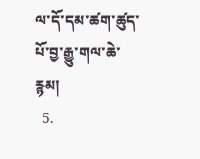ལ་དོ་དམ་ཚག་ཚུད་པོ་བྱ་རྒྱུ་གལ་ཆེ་རྙམ།
  5.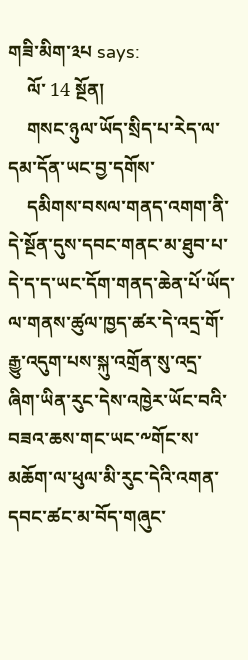གཟི་མིག་༣པ says:
    ལོ་ 14 སྔོན།
    གསང་ཉུལ་ཡོད་སྲིད་པ་རེད་ལ་དམ་དོན་ཡང་བྱ་དགོས་
    དམིགས་བསལ་གནད་འགག་ནི་དེ་སྔོན་དུས་དབང་གནང་མ་ཐུབ་པ་དེ་ད་ད་ཡང་དོག་གནད་ཆེན་པོ་ཡོད་ལ་གནས་ཚུལ་ཁྱད་ཚར་དེ་འདྲ་གོ་རྒྱུ་འདུག་པས་སྐུ་འགྲོན་སུ་འདྲ་ཞིག་ཡིན་རུང་དེས་འཁྱེར་ཡོང་བའི་བཟའ་ཆས་གང་ཡང་༸གོང་ས་མཆོག་ལ་ཕུལ་མི་རུང་དེའི་འགན་དབང་ཚང་མ་བོད་གཞུང་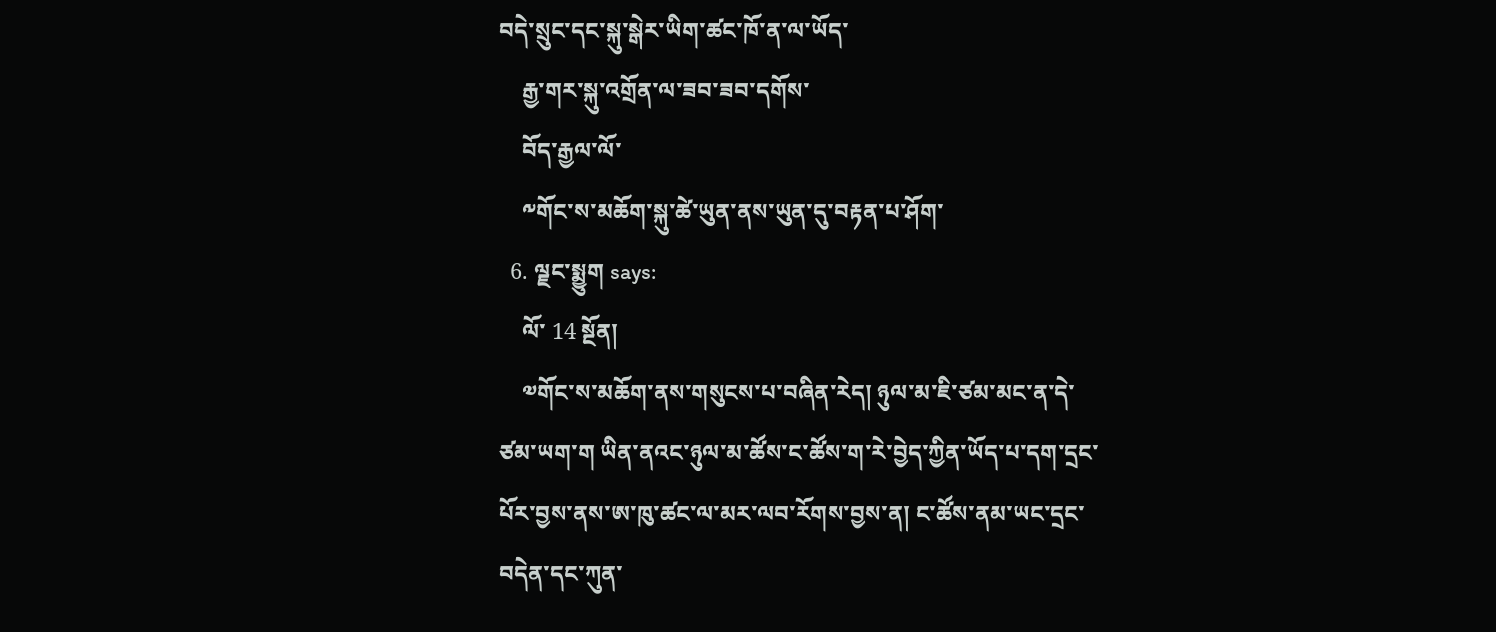བདེ་སྲུང་དང་སྐུ་སྒེར་ཡིག་ཚང་ཁོ་ན་ལ་ཡོད་
    རྒྱ་གར་སྐུ་འགྲོན་ལ་ཟབ་ཟབ་དགོས་
    བོད་རྒྱལ་ལོ་
    ༸གོང་ས་མཆོག་སྐུ་ཚེ་ཡུན་ནས་ཡུན་དུ་བརྟན་པ་ཤོག་
  6. ལྗང་སྨྱུག says:
    ལོ་ 14 སྔོན།
    ༧གོང་ས་མཆོག་ནས་གསུངས་པ་བཞིན་རེད། ཉུལ་མ་ཇི་ཙམ་མང་ན་དེ་ཙམ་ཡག་ག ཡིན་ནའང་ཉུལ་མ་ཚོས་ང་ཚོས་ག་རེ་བྱེད་ཀྱིན་ཡོད་པ་དག་དྲང་པོར་བྱས་ནས་ཨ་ཁུ་ཚང་ལ་མར་ལབ་རོགས་བྱས་ན། ང་ཚོས་ནམ་ཡང་དྲང་བདེན་དང་ཀུན་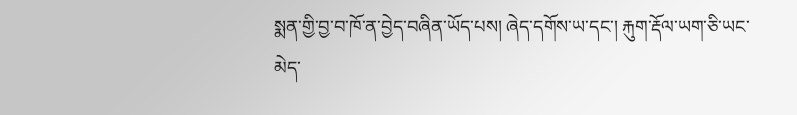སྨན་གྱི་བྱ་བ་ཁོ་ན་བྱེད་བཞིན་ཡོད་པས། ཞེད་དགོས་ཡ་དང་། རྐུག་རྡོལ་ཡག་ཅི་ཡང་མེད་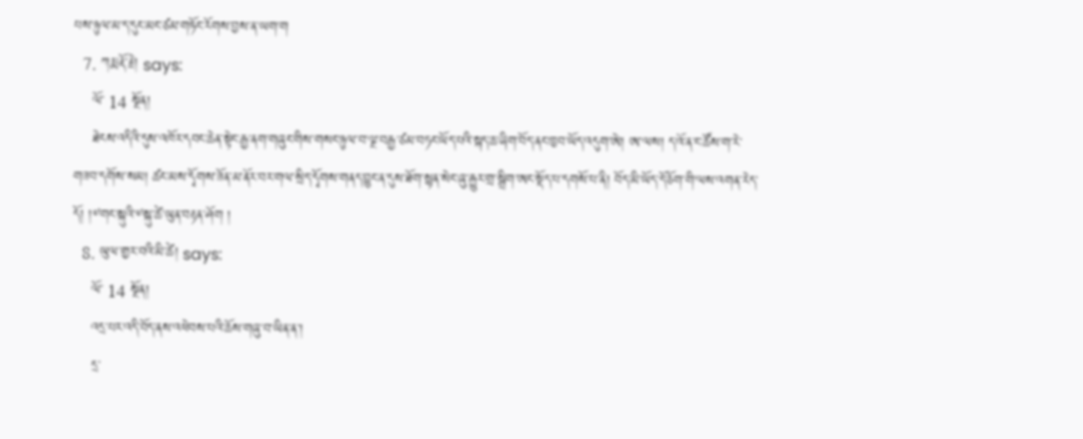པས་ཉུལ་མ་ད་དུང་མང་ཙམ་གཏོང་རོགས་བྱས་ན་ཡག་ག
  7. ཀརྨ་རྡོ་རྗེ། says:
    ལོ་ 14 སྔོན།
    ཐེངས་འདིའི་དུས་འཁོར་དབང་ཆེན་སྟེང་རྒྱ་ནག་གཞུང་གིས་གསང་ཉུལ་བ་ལྔ་བརྒྱ་ཙམ་བཏང་ཡོད་པའི་སྐད་ཆ་ཞིག་བོད་ནང་ཁྱབ་ཡོད་འདུག་ཨེ། ཨ་ལས། ད་འོ་ན་ང་ཚོས་ག་རེ་གཟབ་དགོས་སམ། ཚང་མས་དྭོགས་ཟོན་མ་ནོར་བར་གལ་སྲིད་དྭོགས་གནད་བྱུང་ན་དུས་ཐོག་སྙན་སེང་ཞུ་རྒྱུར་གྲ་སྒྲིག་ཨང་སྡོད་པ་དགསོ་པ་ནི། བོད་མི་ཡོད་དོ་ཅོག་གི་ལས་འགན་རེད་དོ། །༸གང་སྐུའི་༸སྐུ་ཚེ་ཡུན་བརྟན་ཤོག །
  8. ཡུལ་གྱར་བའི་མི་ཚེ། says:
    ལོ་ 14 སྔོན།
    འདྲ་པར་འདི་བོད་ནས་འཕེབས་པའི་ཆོས་གཞུ་བ་ཡིན་ན་།
    དྲ་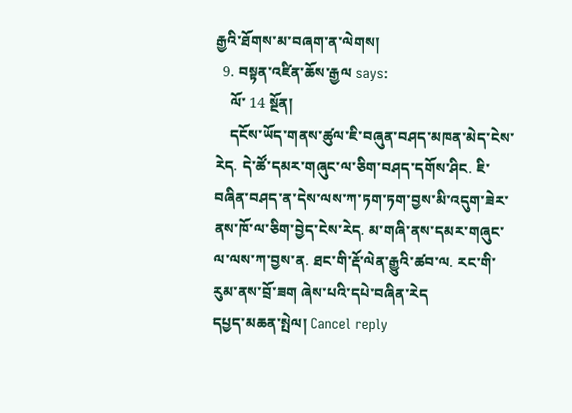རྒྱའི་ཐོགས་མ་བཞག་ན་ལེགས།
  9. བསྟན་འཛིན་ཆོས་རྒྱལ says:
    ལོ་ 14 སྔོན།
    དངོས་ཡོད་གནས་ཚུལ་ཇི་བཞུན་བཤད་མཁན་མེད་ངེས་རེད. དེ་ཚོ་དམར་གཞུང་ལ་ཅིག་བཤད་དགོས་ཤིང. ཇི་བཞིན་བཤད་ན་དེས་ལས་ཀ་ཏག་ཏག་བྱས་མི་འདུག་ཟེར་ནས་ཁོ་ལ་ཅིག་བྱེད་ངེས་རེད. མ་གཞི་ནས་དམར་གཞུང་ལ་ལས་ཀ་བྱས་ན. ཐང་གི་རྡོ་ལེན་རྒྱུའི་ཚབ་ལ. རང་གི་རུམ་ནས་བྲོ་ཟག ཞེས་པའི་དཔེ་བཞིན་རེད
དཔྱད་མཆན་སྤེལ། Cancel reply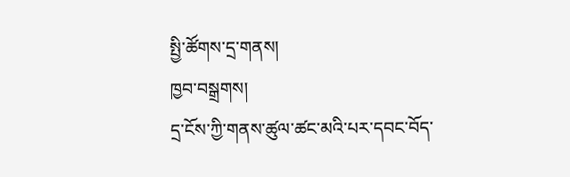སྤྱི་ཚོགས་དྲ་གནས།
ཁྱབ་བསྒྲགས།
དྲ་ངོས་ཀྱི་གནས་ཚུལ་ཚང་མའི་པར་དབང་བོད་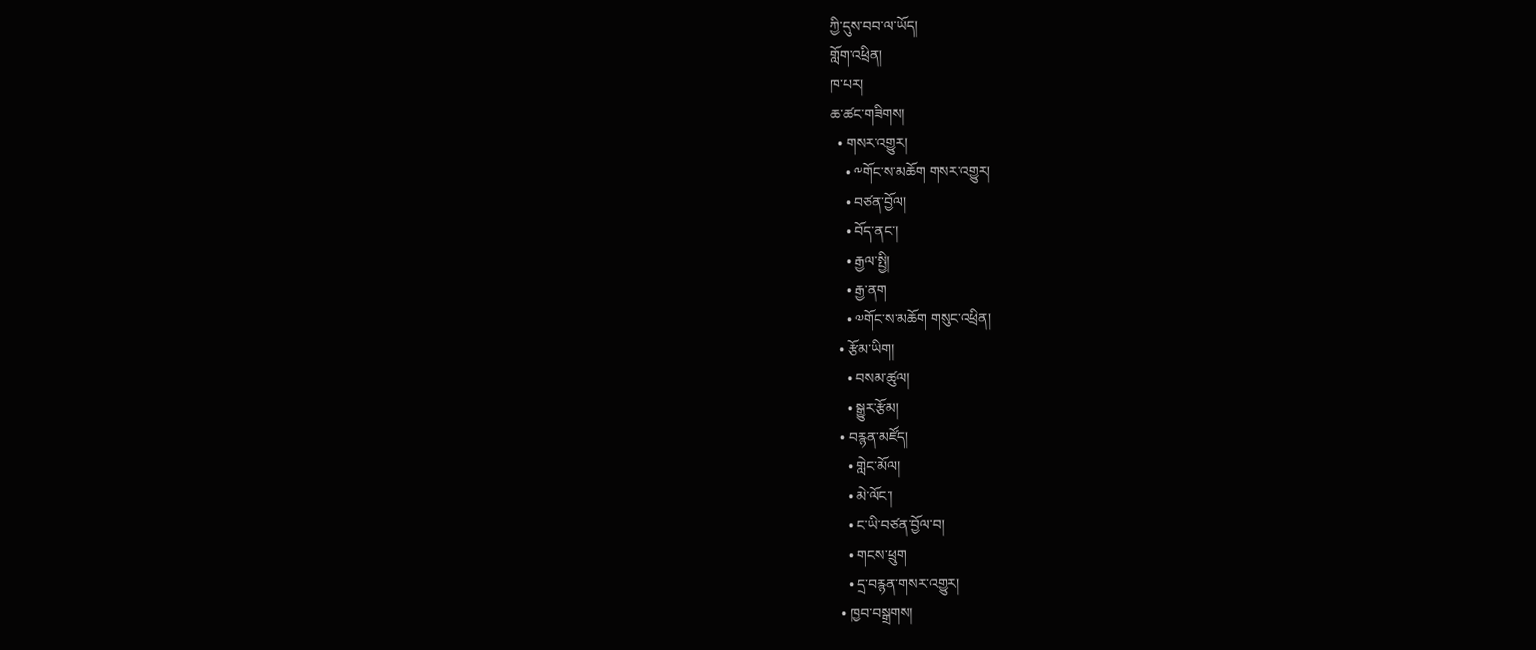ཀྱི་དུས་བབ་ལ་ཡོད།
གློག་འཕྲིན།
ཁ་པར།
ཆ་ཚང་གཟིགས།
  • གསར་འགྱུར།
    • ༸གོང་ས་མཆོག གསར་འགྱུར།
    • བཙན་བྱོལ།
    • བོད་ནང་།
    • རྒྱལ་སྤྱི།
    • རྒྱ་ནག
    • ༧གོང་ས་མཆོག གསུང་འཕྲིན།
  • རྩོམ་ཡིག།
    • བསམ་ཚུལ།
    • སྒྱུར་རྩོམ།
  • བརྙན་མཛོད།
    • གླེང་མོལ།
    • མེ་ལོང་།
    • ང་ཡི་བཙན་བྱོལ་བ།
    • གངས་ཕྲུག
    • དྲ་བརྙན་གསར་འགྱུར།
  • ཁྱབ་བསྒྲགས།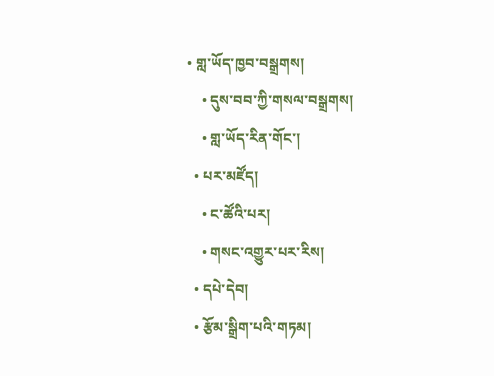• གླ་ཡོད་ཁྱབ་བསྒྲགས།
    • དུས་བབ་ཀྱི་གསལ་བསྒྲགས།
    • གླ་ཡོད་རིན་གོང་།
  • པར་མཛོད།
    • ང་ཚོའི་པར།
    • གསང་འགྱུར་པར་རིས།
  • དཔེ་དེབ།
  • རྩོམ་སྒྲིག་པའི་གཏམ།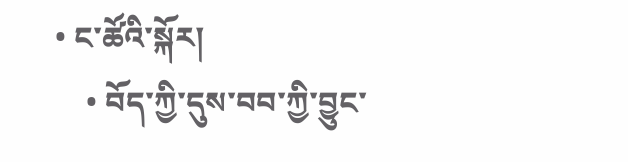• ང་ཚོའི་སྐོར།
    • བོད་ཀྱི་དུས་བབ་ཀྱི་བྱུང་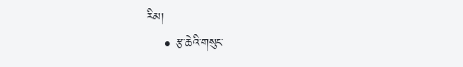རིམ།
    • རྩ་ཆེའི་གསུང་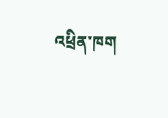འཕྲིན་ཁག